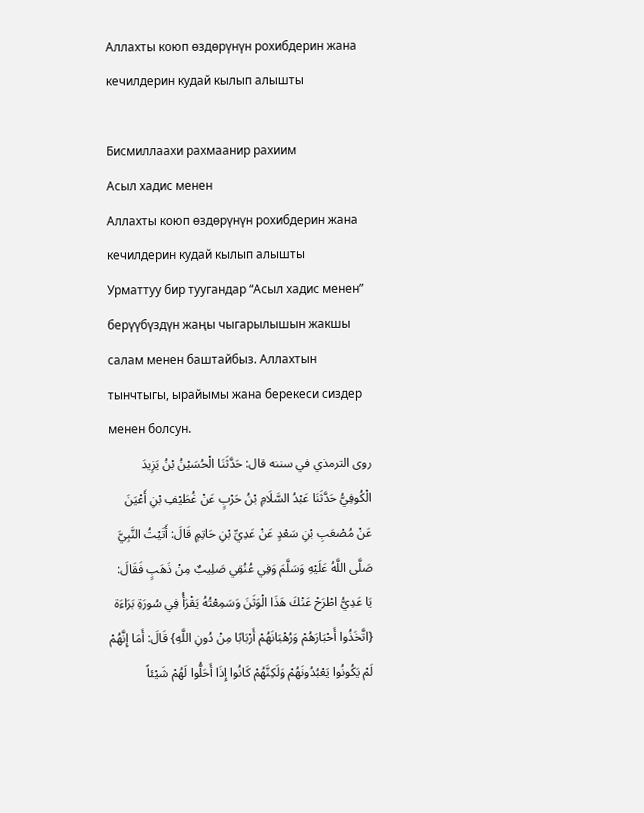Аллахты коюп өздөрүнүн рохибдерин жана кечилдерин кудай кылып алышты

Бисмиллаахи рахмаанир рахиим
Асыл хадис менен
Аллахты коюп өздөрүнүн рохибдерин жана кечилдерин кудай кылып алышты
Урматтуу бир туугандар “Асыл хадис менен” берүүбүздүн жаңы чыгарылышын жакшы салам менен баштайбыз. Аллахтын тынчтыгы, ырайымы жана берекеси сиздер менен болсун.
روى الترمذي في سننه قال: حَدَّثَنَا الْحُسَيْنُ بْنُ يَزِيدَ الْكُوفِيُّ حَدَّثَنَا عَبْدُ السَّلَامِ بْنُ حَرْبٍ عَنْ غُطَيْفِ بْنِ أَعْيَنَ عَنْ مُصْعَبِ بْنِ سَعْدٍ عَنْ عَدِيِّ بْنِ حَاتِمٍ قَالَ: أَتَيْتُ النَّبِيَّ صَلَّى اللَّهُ عَلَيْهِ وَسَلَّمَ وَفِي عُنُقِي صَلِيبٌ مِنْ ذَهَبٍ فَقَالَ: يَا عَدِيُّ اطْرَحْ عَنْكَ هَذَا الْوَثَنَ وَسَمِعْتُهُ يَقْرَأُ فِي سُورَةِ بَرَاءَة {اتَّخَذُوا أَحْبَارَهُمْ وَرُهْبَانَهُمْ أَرْبَابًا مِنْ دُونِ اللَّهِ} قَالَ: أَمَا إِنَّهُمْ لَمْ يَكُونُوا يَعْبُدُونَهُمْ وَلَكِنَّهُمْ كَانُوا إِذَا أَحَلُّوا لَهُمْ شَيْئاً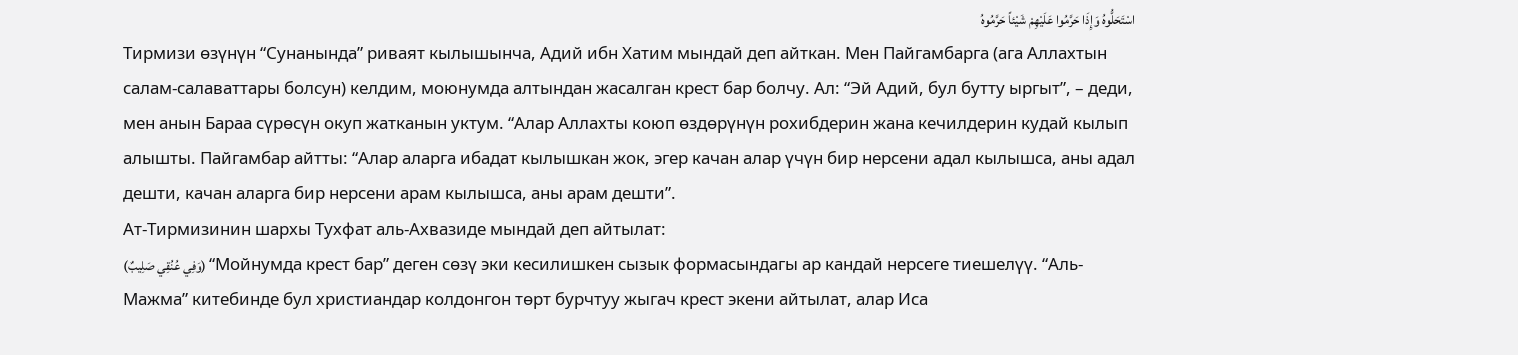اسْتَحَلُّوهُ وَإِذَا حَرَّمُوا عَلَيْهِمْ شَيْئاً حَرَّمُوهُ
Тирмизи өзүнүн “Сунанында” риваят кылышынча, Адий ибн Хатим мындай деп айткан. Мен Пайгамбарга (ага Аллахтын салам-салаваттары болсун) келдим, моюнумда алтындан жасалган крест бар болчу. Ал: “Эй Адий, бул бутту ыргыт”, – деди, мен анын Бараа сүрөсүн окуп жатканын уктум. “Алар Аллахты коюп өздөрүнүн рохибдерин жана кечилдерин кудай кылып алышты. Пайгамбар айтты: “Алар аларга ибадат кылышкан жок, эгер качан алар үчүн бир нерсени адал кылышса, аны адал дешти, качан аларга бир нерсени арам кылышса, аны арам дешти”.
Ат-Тирмизинин шархы Тухфат аль-Ахвазиде мындай деп айтылат:
(وَفِي عُنُقِي صَلِيبٌ) “Мойнумда крест бар” деген сөзү эки кесилишкен сызык формасындагы ар кандай нерсеге тиешелүү. “Аль-Мажма” китебинде бул христиандар колдонгон төрт бурчтуу жыгач крест экени айтылат, алар Иса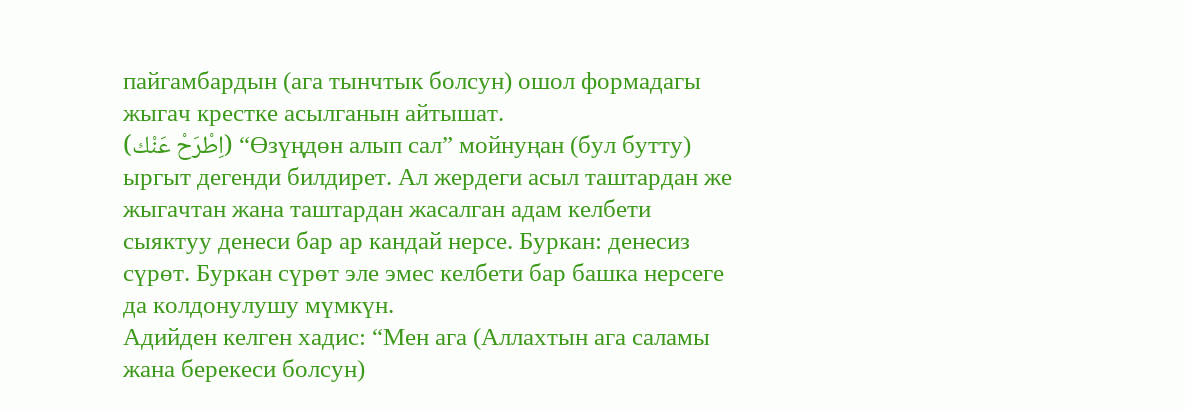пайгамбардын (ага тынчтык болсун) ошол формадагы жыгач крестке асылганын айтышат.
(اِطْرَحْ عَنْك) “Өзүңдөн алып сал” мойнуңан (бул бутту) ыргыт дегенди билдирет. Ал жердеги асыл таштардан же жыгачтан жана таштардан жасалган адам келбети сыяктуу денеси бар ар кандай нерсе. Буркан: денесиз сүрөт. Буркан сүрөт эле эмес келбети бар башка нерсеге да колдонулушу мүмкүн.
Адийден келген хадис: “Мен ага (Аллахтын ага саламы жана берекеси болсун)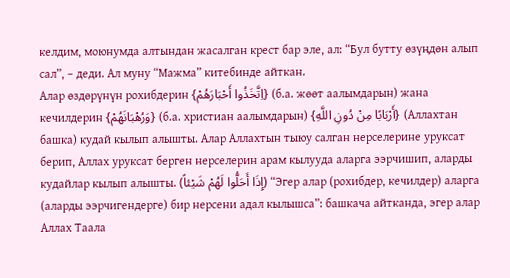келдим, моюнумда алтындан жасалган крест бар эле, ал: “Бул бутту өзүңдөн алып сал”, – деди. Ал муну “Мажма” китебинде айткан.
Алар өздөрүнүн рохибдерин {اِتَّخَذُوا أَحْبَارَهُمْ} (б.а. жөөт аалымдарын) жана кечилдерин {وَرُهْبَانَهُمْ} (б.а. христиан аалымдарын) {أَرْبَابًا مِنْ دُونِ اللَّهِ} (Аллахтан башка) кудай кылып алышты. Алар Аллахтын тыюу салган нерселерине уруксат берип, Аллах уруксат берген нерселерин арам кылууда аларга ээрчишип, аларды кудайлар кылып алышты. (إِذَا أَحَلُّوا لَهُمْ شَيْئاً) “Эгер алар (рохибдер, кечилдер) аларга (аларды ээрчигендерге) бир нерсени адал кылышса”: башкача айтканда, эгер алар Аллах Таала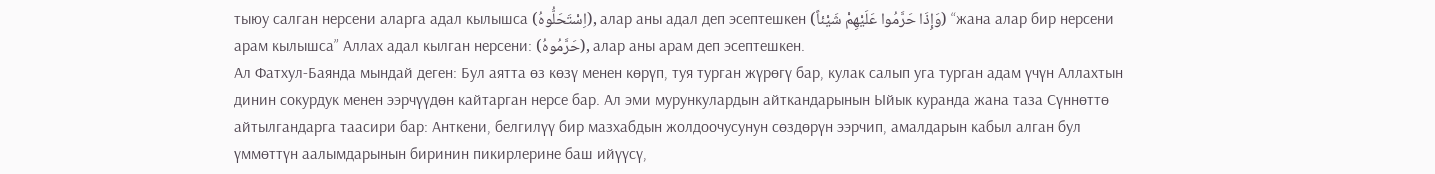тыюу салган нерсени аларга адал кылышса (اِسْتَحَلُّوهُ), алар аны адал деп эсептешкен (وَإِذَا حَرَّمُوا عَلَيْهِمْ شَيْئاً) “жана алар бир нерсени арам кылышса” Аллах адал кылган нерсени: (حَرَّمُوهُ), алар аны арам деп эсептешкен.
Ал Фатхул-Баянда мындай деген: Бул аятта өз көзү менен көрүп, туя турган жүрөгү бар, кулак салып уга турган адам үчүн Аллахтын динин сокурдук менен ээрчүүдөн кайтарган нерсе бар. Ал эми мурункулардын айткандарынын Ыйык куранда жана таза Сүннөттө айтылгандарга таасири бар: Анткени, белгилүү бир мазхабдын жолдоочусунун сөздөрүн ээрчип, амалдарын кабыл алган бул үммөттүн аалымдарынын биринин пикирлерине баш ийүүсү,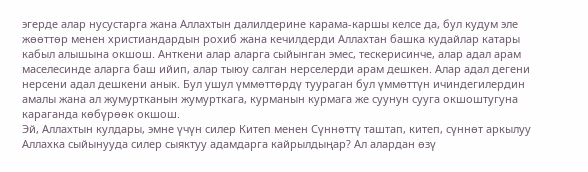эгерде алар нусустарга жана Аллахтын далилдерине карама-каршы келсе да, бул кудум эле жөөттөр менен христиандардын рохиб жана кечилдерди Аллахтан башка кудайлар катары кабыл алышына окшош. Анткени алар аларга сыйынган эмес, тескерисинче, алар адал арам маселесинде аларга баш ийип, алар тыюу салган нерселерди арам дешкен. Алар адал дегени нерсени адал дешкени анык. Бул ушул үммөттөрдү туураган бул үммөттүн ичиндегилердин амалы жана ал жумуртканын жумурткага, курманын курмага же суунун сууга окшоштугуна караганда көбүрөөк окшош.
Эй, Аллахтын кулдары, эмне үчүн силер Китеп менен Сүннөттү таштап, китеп, сүннөт аркылуу Аллахка сыйынууда силер сыяктуу адамдарга кайрылдыңар? Ал алардан өзү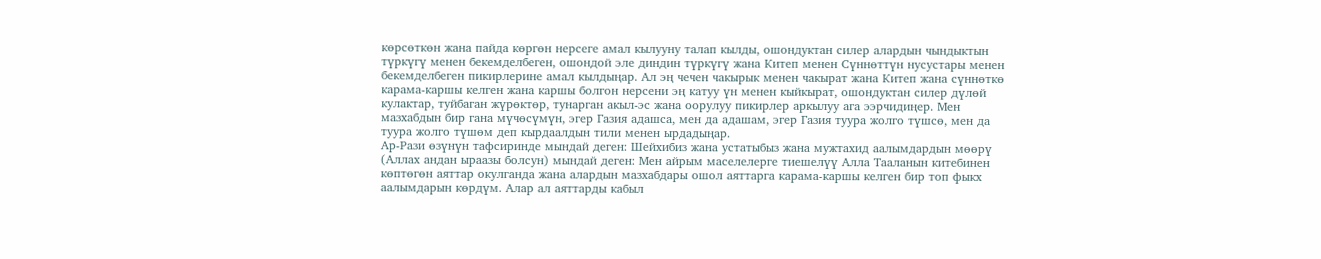көрсөткөн жана пайда көргөн нерсеге амал кылууну талап кылды, ошондуктан силер алардын чындыктын түркүгү менен бекемделбеген, ошондой эле диндин түркүгү жана Китеп менен Сүннөттүн нусустары менен бекемделбеген пикирлерине амал кылдыңар. Ал эң чечен чакырык менен чакырат жана Китеп жана сүннөткө карама-каршы келген жана каршы болгон нерсени эң катуу үн менен кыйкырат, ошондуктан силер дүлөй кулактар, туйбаган жүрөктөр, тунарган акыл-эс жана оорулуу пикирлер аркылуу ага ээрчидиңер. Мен мазхабдын бир гана мүчөсүмүн, эгер Газия адашса, мен да адашам, эгер Газия туура жолго түшсө, мен да туура жолго түшөм деп кырдаалдын тили менен ырдадыңар.
Ар-Рази өзүнүн тафсиринде мындай деген: Шейхибиз жана устатыбыз жана мужтахид аалымдардын мөөрү (Аллах андан ыраазы болсун) мындай деген: Мен айрым маселелерге тиешелүү Алла Тааланын китебинен көптөгөн аяттар окулганда жана алардын мазхабдары ошол аяттарга карама-каршы келген бир топ фыкх аалымдарын көрдүм. Алар ал аяттарды кабыл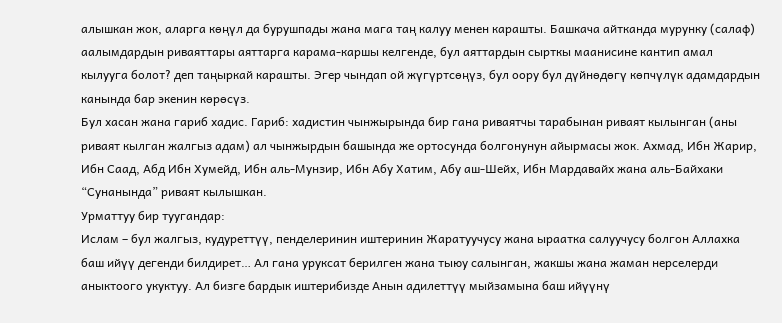алышкан жок, аларга көңүл да бурушпады жана мага таң калуу менен карашты. Башкача айтканда мурунку (салаф) аалымдардын риваяттары аяттарга карама-каршы келгенде, бул аяттардын сырткы маанисине кантип амал кылууга болот? деп таңыркай карашты. Эгер чындап ой жүгүртсөңүз, бул оору бул дүйнөдөгү көпчүлүк адамдардын канында бар экенин көрөсүз.
Бул хасан жана гариб хадис. Гариб: хадистин чынжырында бир гана риваятчы тарабынан риваят кылынган (аны риваят кылган жалгыз адам) ал чынжырдын башында же ортосунда болгонунун айырмасы жок. Ахмад, Ибн Жарир, Ибн Саад, Абд Ибн Хумейд, Ибн аль-Мунзир, Ибн Абу Хатим, Абу аш-Шейх, Ибн Мардавайх жана аль-Байхаки “Сунанында” риваят кылышкан.
Урматтуу бир туугандар:
Ислам – бул жалгыз, кудуреттүү, пенделеринин иштеринин Жаратуучусу жана ыраатка салуучусу болгон Аллахка баш ийүү дегенди билдирет… Ал гана уруксат берилген жана тыюу салынган, жакшы жана жаман нерселерди аныктоого укуктуу. Ал бизге бардык иштерибизде Анын адилеттүү мыйзамына баш ийүүнү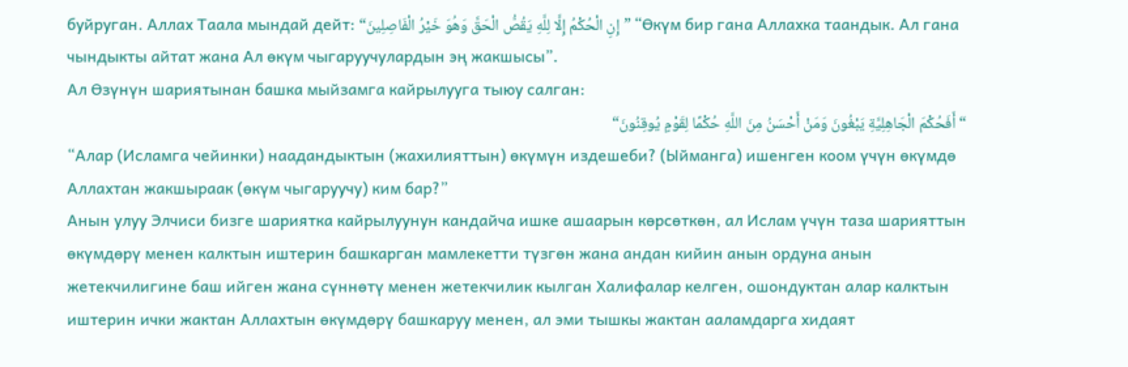буйруган. Аллах Таала мындай дейт: “إِنِ الْحُكْمُ إِلَّا لِلَّهِ يَقُصُّ الْحَقَّ وَهُوَ خَيْرُ الْفَاصِلِينَ” “Өкүм бир гана Аллахка таандык. Ал гана чындыкты айтат жана Ал өкүм чыгаруучулардын эң жакшысы”.
Ал Өзүнүн шариятынан башка мыйзамга кайрылууга тыюу салган:
“أَفَحُكْمَ الْجَاهِلِيَّةِ يَبْغُونَ وَمَنْ أَحْسَنُ مِنَ اللَّهِ حُكْمًا لِقَوْمٍ يُوقِنُونَ“
“Алар (Исламга чейинки) наадандыктын (жахилияттын) өкүмүн издешеби? (Ыйманга) ишенген коом үчүн өкүмдө Аллахтан жакшыраак (өкүм чыгаруучу) ким бар?”
Анын улуу Элчиси бизге шариятка кайрылуунун кандайча ишке ашаарын көрсөткөн, ал Ислам үчүн таза шарияттын өкүмдөрү менен калктын иштерин башкарган мамлекетти түзгөн жана андан кийин анын ордуна анын жетекчилигине баш ийген жана сүннөтү менен жетекчилик кылган Халифалар келген, ошондуктан алар калктын иштерин ички жактан Аллахтын өкүмдөрү башкаруу менен, ал эми тышкы жактан ааламдарга хидаят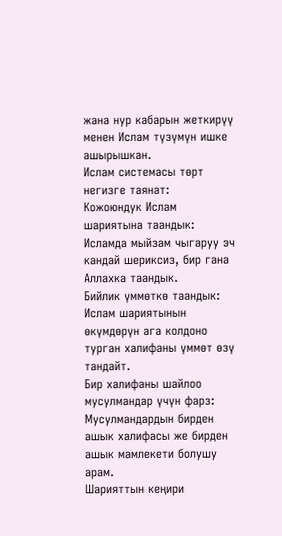жана нур кабарын жеткирүү менен Ислам түзүмүн ишке ашырышкан.
Ислам системасы төрт негизге таянат:
Кожоюндук Ислам шариятына таандык: Исламда мыйзам чыгаруу эч кандай шериксиз, бир гана Аллахка таандык.
Бийлик үммөткө таандык: Ислам шариятынын өкүмдөрүн ага колдоно турган халифаны үммөт өзү тандайт.
Бир халифаны шайлоо мусулмандар үчүн фарз: Мусулмандардын бирден ашык халифасы же бирден ашык мамлекети болушу арам.
Шарияттын кеңири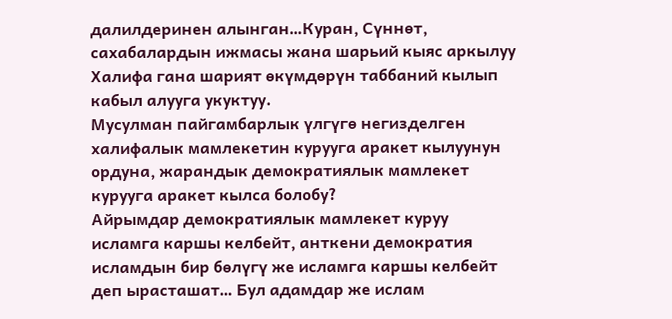далилдеринен алынган…Куран, Сүннөт, сахабалардын ижмасы жана шарьий кыяс аркылуу Халифа гана шарият өкүмдөрүн таббаний кылып кабыл алууга укуктуу.
Мусулман пайгамбарлык үлгүгө негизделген халифалык мамлекетин курууга аракет кылуунун ордуна, жарандык демократиялык мамлекет курууга аракет кылса болобу?
Айрымдар демократиялык мамлекет куруу исламга каршы келбейт, анткени демократия исламдын бир бөлүгү же исламга каршы келбейт деп ырасташат… Бул адамдар же ислам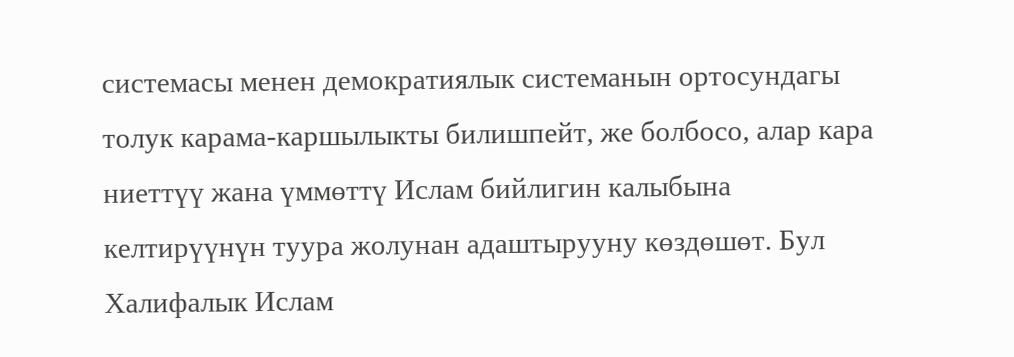системасы менен демократиялык системанын ортосундагы толук карама-каршылыкты билишпейт, же болбосо, алар кара ниеттүү жана үммөттү Ислам бийлигин калыбына келтирүүнүн туура жолунан адаштырууну көздөшөт. Бул Халифалык Ислам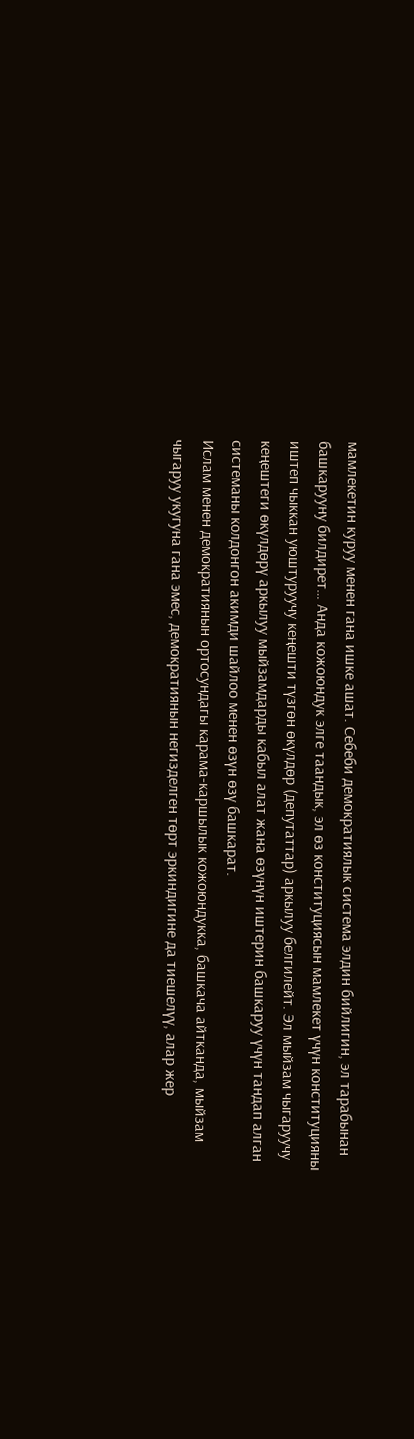мамлекетин куруу менен гана ишке ашат. Себеби демократиялык система элдин бийлигин, эл тарабынан башкарууну билдирет… Анда кожоюндук элге таандык, эл өз конституциясын мамлекет үчүн конституцияны иштеп чыккан уюштуруучу кеңешти түзгөн өкүлдөр (депутаттар) аркылуу белгилейт. Эл мыйзам чыгаруучу кеңештеги өкүлдөрү аркылуу мыйзамдарды кабыл алат жана өзүнүн иштерин башкаруу үчүн тандап алган системаны колдонгон акимди шайлоо менен өзүн өзү башкарат.
Ислам менен демократиянын ортосундагы карама-каршылык кожоюндукка, башкача айтканда, мыйзам чыгаруу укугуна гана эмес, демократиянын негизделген төрт эркиндигине да тиешелүү, алар жер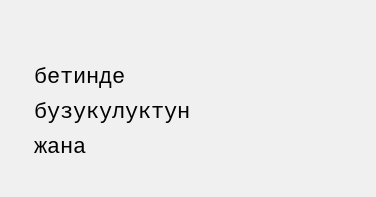бетинде бузукулуктун жана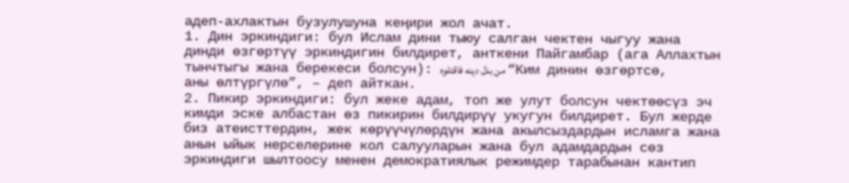адеп-ахлактын бузулушуна кеңири жол ачат.
1. Дин эркиндиги: бул Ислам дини тыюу салган чектен чыгуу жана динди өзгөртүү эркиндигин билдирет, анткени Пайгамбар (ага Аллахтын тынчтыгы жана берекеси болсун): من بدل دينه فاقتلوه “Ким динин өзгөртсө, аны өлтүргүлө”, – деп айткан.
2. Пикир эркиндиги: бул жеке адам, топ же улут болсун чектөөсүз эч кимди эске албастан өз пикирин билдирүү укугун билдирет. Бул жерде биз атеисттердин, жек көрүүчүлөрдүн жана акылсыздардын исламга жана анын ыйык нерселерине кол салууларын жана бул адамдардын сөз эркиндиги шылтоосу менен демократиялык режимдер тарабынан кантип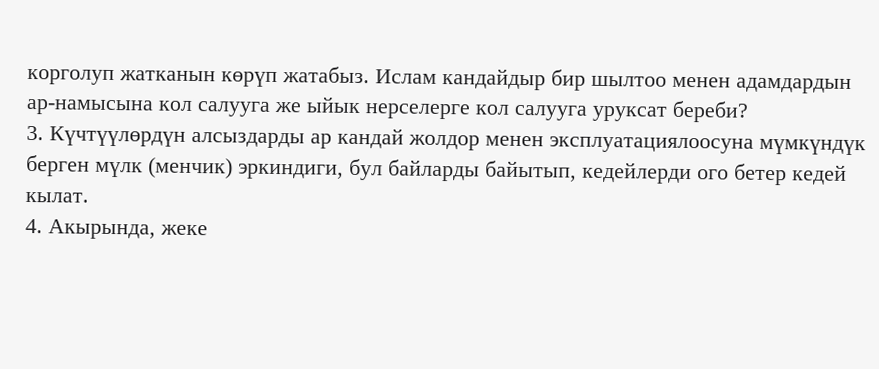корголуп жатканын көрүп жатабыз. Ислам кандайдыр бир шылтоо менен адамдардын ар-намысына кол салууга же ыйык нерселерге кол салууга уруксат береби?
3. Күчтүүлөрдүн алсыздарды ар кандай жолдор менен эксплуатациялоосуна мүмкүндүк берген мүлк (менчик) эркиндиги, бул байларды байытып, кедейлерди ого бетер кедей кылат.
4. Акырында, жеке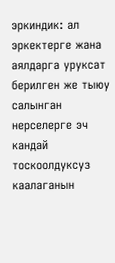эркиндик: ал эркектерге жана аялдарга уруксат берилген же тыюу салынган нерселерге эч кандай тоскоолдуксуз каалаганын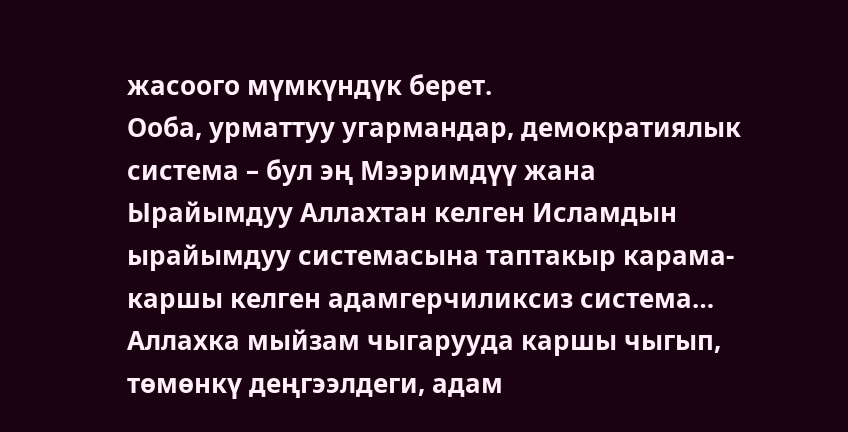жасоого мүмкүндүк берет.
Ооба, урматтуу угармандар, демократиялык система – бул эң Мээримдүү жана Ырайымдуу Аллахтан келген Исламдын ырайымдуу системасына таптакыр карама-каршы келген адамгерчиликсиз система…
Аллахка мыйзам чыгарууда каршы чыгып, төмөнкү деңгээлдеги, адам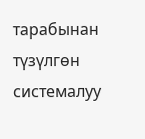тарабынан түзүлгөн системалуу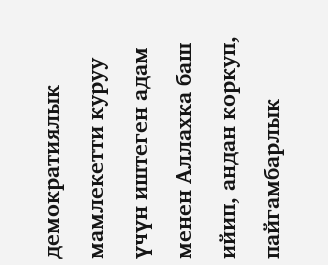демократиялык мамлекетти куруу үчүн иштеген адам менен Аллахка баш ийип, андан коркуп, пайгамбарлык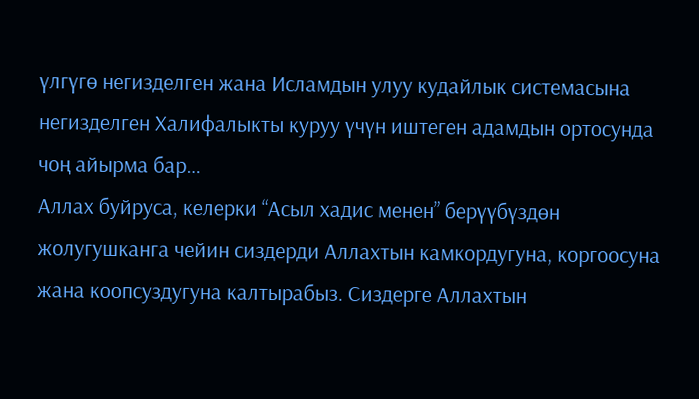үлгүгө негизделген жана Исламдын улуу кудайлык системасына негизделген Халифалыкты куруу үчүн иштеген адамдын ортосунда чоң айырма бар…
Аллах буйруса, келерки “Асыл хадис менен” берүүбүздөн жолугушканга чейин сиздерди Аллахтын камкордугуна, коргоосуна жана коопсуздугуна калтырабыз. Сиздерге Аллахтын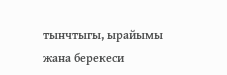тынчтыгы, ырайымы жана берекеси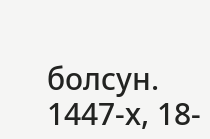болсун.
1447-х, 18-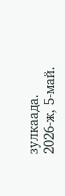зулкаада.
2026-ж, 5-май.